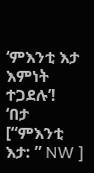‘ምእንቲ እታ እምነት ተጋደሉ’!
‘በታ [“ምእንቲ እታ: ” NW ]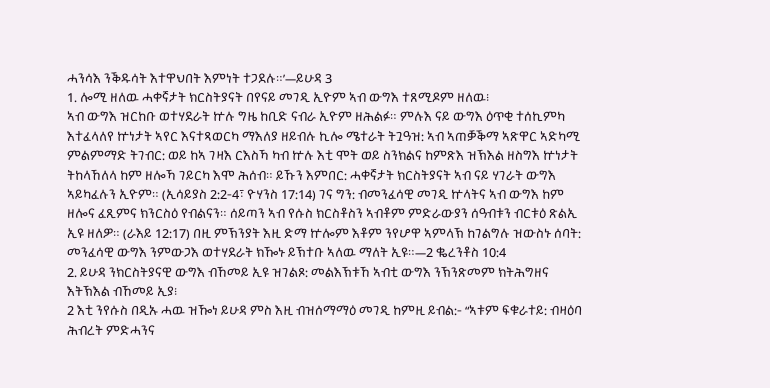ሓንሳእ ንቕዱሳት እተዋህበት እምነት ተጋደሉ።’—ይሁዳ 3
1. ሎሚ ዘለዉ ሓቀኛታት ክርስትያናት በየናይ መገዲ ኢዮም ኣብ ውግእ ተጸሚዶም ዘለዉ፧
ኣብ ውግእ ዝርከቡ ወተሃደራት ኵሉ ግዜ ከቢድ ናብራ ኢዮም ዘሕልፉ። ምሉእ ናይ ውግእ ዕጥቂ ተሰኪምካ እተፈላለየ ኵነታት ኣየር እናተጻወርካ ማእለያ ዘይብሉ ኪሎ ሜተራት ትጓዓዝ: ኣብ ኣጠቓቕማ ኣጽዋር ኣድካሚ ምልምማድ ትገብር: ወይ ከኣ ገዛእ ርእስኻ ካብ ኵሉ እቲ ሞት ወይ ስንክልና ከምጽእ ዝኽእል ዘስግእ ኵነታት ትከላኸለላ ከም ዘሎኻ ገይርካ እሞ ሕሰብ። ይኹን እምበር: ሓቀኛታት ክርስትያናት ኣብ ናይ ሃገራት ውግእ ኣይካፈሉን ኢዮም። (ኢሳይያስ 2:2-4፣ ዮሃንስ 17:14) ገና ግን: ብመንፈሳዊ መገዲ ኵላትና ኣብ ውግእ ከም ዘሎና ፈጺምና ክንርስዕ የብልናን። ሰይጣን ኣብ የሱስ ክርስቶስን ኣብቶም ምድራውያን ሰዓብቱን ብርቱዕ ጽልኢ ኢዩ ዘለዎ። (ራእይ 12:17) በዚ ምኽንያት እዚ ድማ ኵሎም እቶም ንየሆዋ ኣምላኽ ከገልግሉ ዝውስኑ ሰባት: መንፈሳዊ ውግእ ንምውጋእ ወተሃደራት ክዀኑ ይኽተቡ ኣለዉ ማለት ኢዩ።—2 ቈረንቶስ 10:4
2. ይሁዳ ንክርስትያናዊ ውግእ ብኸመይ ኢዩ ዝገልጾ: መልእኽቱኸ ኣብቲ ውግእ ንኽንጽመም ክትሕግዘና እትኽእል ብኸመይ ኢያ፧
2 እቲ ንየሱስ በዲኡ ሓዉ ዝዀነ ይሁዳ ምስ እዚ ብዝሰማማዕ መገዲ ከምዚ ይብል:- “ኣቱም ፍቁራተይ: ብዛዕባ ሕብረት ምድሓንና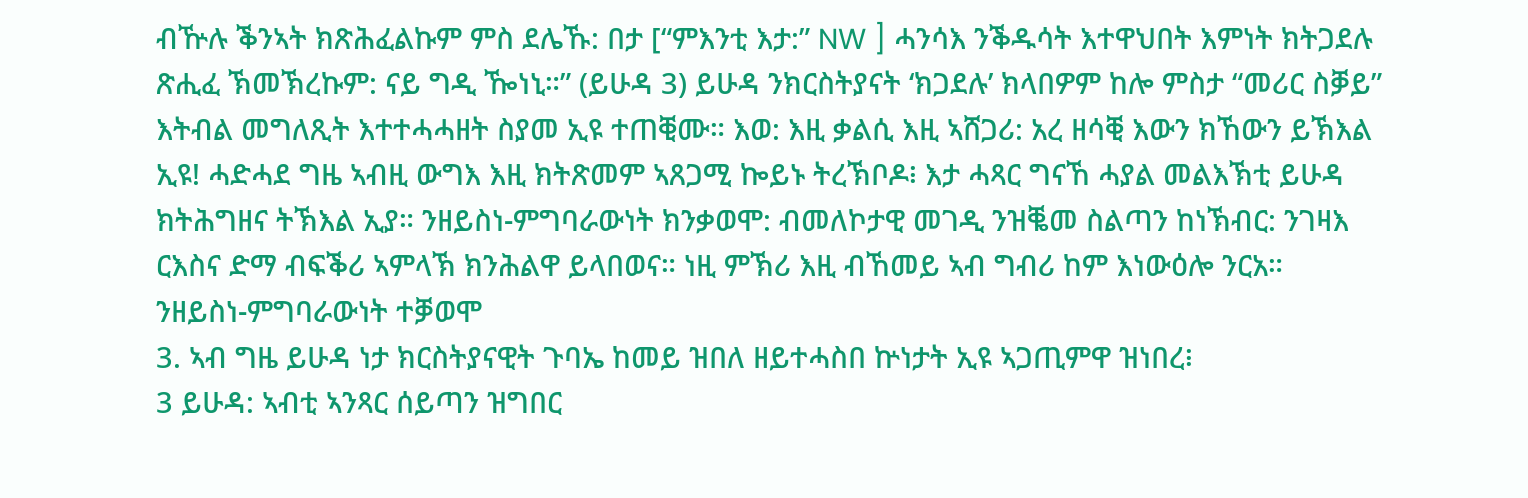ብዅሉ ቕንኣት ክጽሕፈልኩም ምስ ደሌኹ: በታ [“ምእንቲ እታ:” NW ] ሓንሳእ ንቕዱሳት እተዋህበት እምነት ክትጋደሉ ጽሒፈ ኽመኽረኩም: ናይ ግዲ ዀነኒ።” (ይሁዳ 3) ይሁዳ ንክርስትያናት ‘ክጋደሉ’ ክላበዎም ከሎ ምስታ “መሪር ስቓይ” እትብል መግለጺት እተተሓሓዘት ስያመ ኢዩ ተጠቒሙ። እወ: እዚ ቃልሲ እዚ ኣሸጋሪ: አረ ዘሳቒ እውን ክኸውን ይኽእል ኢዩ! ሓድሓደ ግዜ ኣብዚ ውግእ እዚ ክትጽመም ኣጸጋሚ ኰይኑ ትረኽቦዶ፧ እታ ሓጻር ግናኸ ሓያል መልእኽቲ ይሁዳ ክትሕግዘና ትኽእል ኢያ። ንዘይስነ-ምግባራውነት ክንቃወሞ: ብመለኮታዊ መገዲ ንዝቘመ ስልጣን ከነኽብር: ንገዛእ ርእስና ድማ ብፍቕሪ ኣምላኽ ክንሕልዋ ይላበወና። ነዚ ምኽሪ እዚ ብኸመይ ኣብ ግብሪ ከም እነውዕሎ ንርአ።
ንዘይስነ-ምግባራውነት ተቓወሞ
3. ኣብ ግዜ ይሁዳ ነታ ክርስትያናዊት ጉባኤ ከመይ ዝበለ ዘይተሓስበ ኵነታት ኢዩ ኣጋጢምዋ ዝነበረ፧
3 ይሁዳ: ኣብቲ ኣንጻር ሰይጣን ዝግበር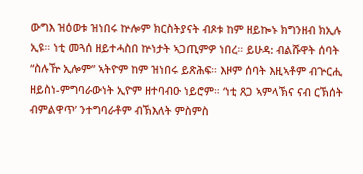ውግእ ዝዕወቱ ዝነበሩ ኵሎም ክርስትያናት ብጾቱ ከም ዘይኰኑ ክግንዘብ ክኢሉ ኢዩ። ነቲ መጓሰ ዘይተሓስበ ኵነታት ኣጋጢምዎ ነበረ። ይሁዳ: ብልሹዋት ሰባት “ስሉዅ ኢሎም” ኣትዮም ከም ዝነበሩ ይጽሕፍ። እዞም ሰባት እዚኣቶም ብጕርሒ ዘይስነ-ምግባራውነት ኢዮም ዘተባብዑ ነይሮም። ‘ነቲ ጸጋ ኣምላኽና ናብ ርኽሰት ብምልዋጥ’ ንተግባራቶም ብኽእለት ምስምስ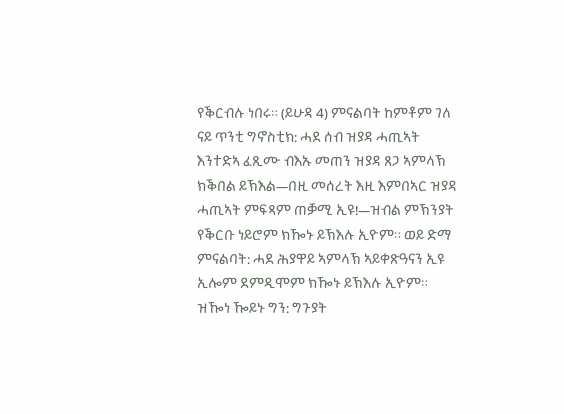የቕርብሉ ነበሩ። (ይሁዳ 4) ምናልባት ከምቶም ገለ ናይ ጥንቲ ግኖስቲክ: ሓደ ሰብ ዝያዳ ሓጢኣት እንተድኣ ፈጺሙ ብእኡ መጠን ዝያዳ ጸጋ ኣምላኽ ክቕበል ይኽእል—በዚ መሰረት እዚ እምበኣር ዝያዳ ሓጢኣት ምፍጻም ጠቓሚ ኢዩ!—ዝብል ምኽንያት የቕርቡ ነይሮም ክዀኑ ይኽእሉ ኢዮም። ወይ ድማ ምናልባት: ሓደ ሕያዋይ ኣምላኽ ኣይቀጽዓናን ኢዩ ኢሎም ደምዲሞም ክዀኑ ይኽእሉ ኢዮም። ዝዀነ ዀይኑ ግን: ግጉያት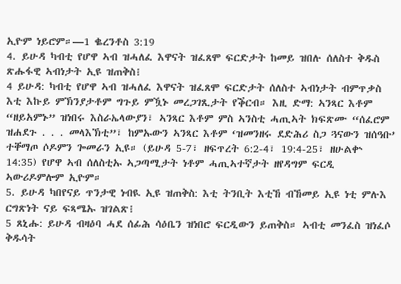ኢዮም ነይሮም።—1 ቈረንቶስ 3:19
4. ይሁዳ ካብቲ የሆዋ ኣብ ዝሓለፈ እዋናት ዝፈጸሞ ፍርድታት ከመይ ዝበሉ ሰለስተ ቅዱስ ጽሑፋዊ ኣብነታት ኢዩ ዝጠቅስ፧
4 ይሁዳ: ካብቲ የሆዋ ኣብ ዝሓለፈ እዋናት ዝፈጸሞ ፍርድታት ሰለስተ ኣብነታት ብምጥቃስ እቲ እኩይ ምኽንያታቶም ግጉይ ምዃኑ መረጋገጺታት የቕርብ። እዚ ድማ: ኣንጻር እቶም “ዘይአምኑ” ዝነበሩ እስራኤላውያን፣ ኣንጻር እቶም ምስ ኣንስቲ ሓጢኣት ክፍጽሙ “ሰፈሮም ዝሐደጉ . . . መላእኽቲ”፣ ከምኡውን ኣንጻር እቶም ‘ዝመንዘሩ ደድሕሪ ስጋ ጓናውን ዝሰዓቡ’ ተቐማጦ ሶዶምን ጐመራን ኢዩ። (ይሁዳ 5-7፣ ዘፍጥረት 6:2-4፣ 19:4-25፣ ዘሁልቍ 14:35) የሆዋ ኣብ ሰለስቲኡ ኣጋጣሚታት ነቶም ሓጢኣተኛታት ዘየዳግም ፍርዲ ኣውሪዶምሎም ኢዮም።
5. ይሁዳ ካበየናይ ጥንታዊ ነብዪ ኢዩ ዝጠቅስ: እቲ ትንቢት እቲኸ ብኸመይ ኢዩ ነቲ ምሉእ ርግጽነት ናይ ፍጻሜኡ ዝገልጽ፧
5 ጸኒሑ: ይሁዳ ብዛዕባ ሓደ ሰፊሕ ሳዕቤን ዝነበሮ ፍርዲውን ይጠቅስ። ኣብቲ መንፈስ ዝነፈሶ ቅዱሳት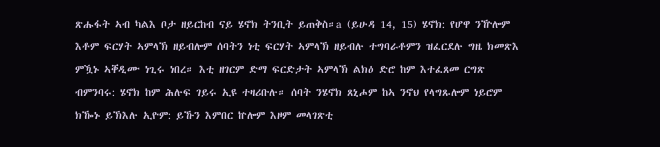ጽሑፋት ኣብ ካልእ ቦታ ዘይርከብ ናይ ሄኖክ ትንቢት ይጠቅስ።a (ይሁዳ 14, 15) ሄኖክ: የሆዋ ንዅሎም እቶም ፍርሃት ኣምላኽ ዘይብሎም ሰባትን ነቲ ፍርሃት ኣምላኽ ዘይብሉ ተግባራቶምን ዝፈርደሉ ግዜ ክመጽእ ምዃኑ ኣቐዲሙ ነጊሩ ነበረ። እቲ ዘገርም ድማ ፍርድታት ኣምላኽ ልክዕ ድሮ ከም እተፈጸመ ርግጽ ብምንባሩ: ሄኖክ ከም ሕሉፍ ገይሩ ኢዩ ተዛሪቡሉ። ሰባት ንሄኖክ ጸኒሖም ከኣ ንኖህ የላግጹሎም ነይሮም ክዀኑ ይኽእሉ ኢዮም: ይኹን እምበር ኵሎም እዞም መላገጽቲ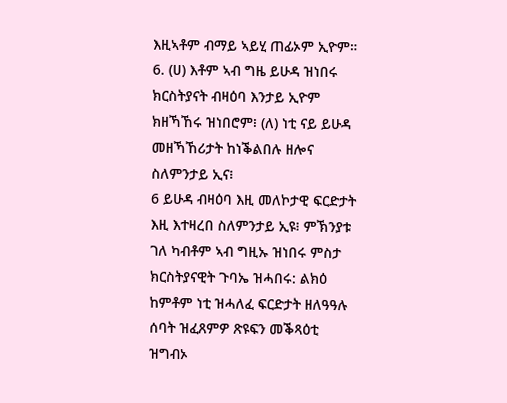እዚኣቶም ብማይ ኣይሂ ጠፊኦም ኢዮም።
6. (ሀ) እቶም ኣብ ግዜ ይሁዳ ዝነበሩ ክርስትያናት ብዛዕባ እንታይ ኢዮም ክዘኻኸሩ ዝነበሮም፧ (ለ) ነቲ ናይ ይሁዳ መዘኻኸሪታት ከነቕልበሉ ዘሎና ስለምንታይ ኢና፧
6 ይሁዳ ብዛዕባ እዚ መለኮታዊ ፍርድታት እዚ እተዛረበ ስለምንታይ ኢዩ፧ ምኽንያቱ ገለ ካብቶም ኣብ ግዚኡ ዝነበሩ ምስታ ክርስትያናዊት ጉባኤ ዝሓበሩ: ልክዕ ከምቶም ነቲ ዝሓለፈ ፍርድታት ዘለዓዓሉ ሰባት ዝፈጸምዎ ጽዩፍን መቕጻዕቲ ዝግብኦ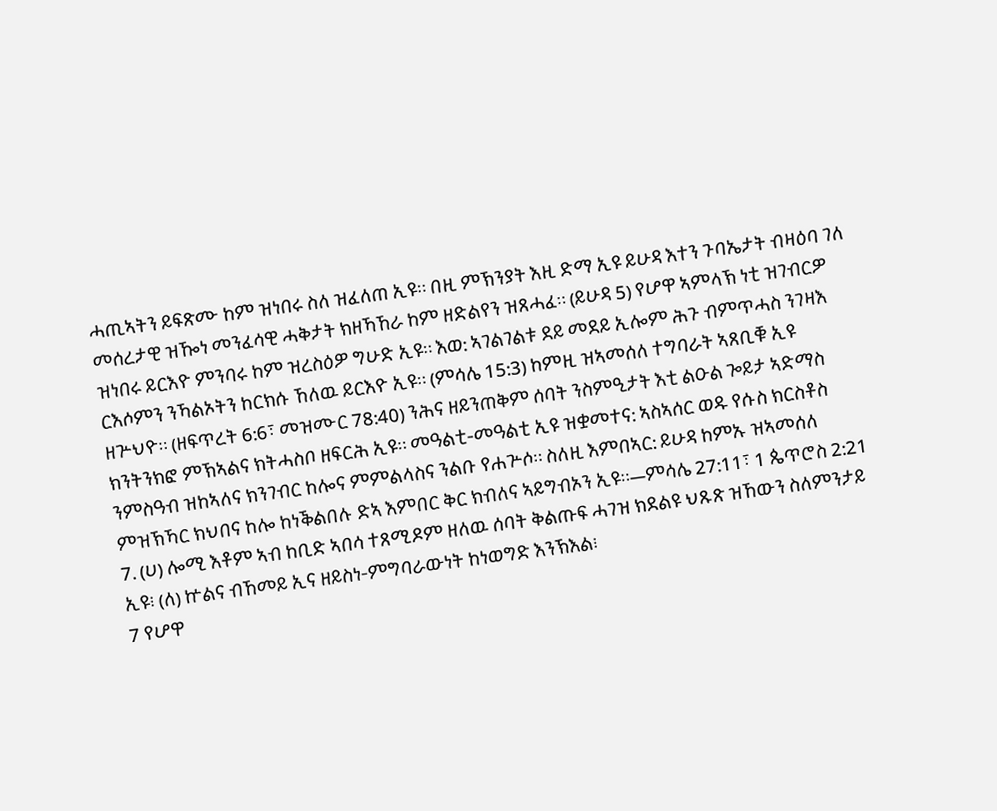ሓጢኣትን ይፍጽሙ ከም ዝነበሩ ስለ ዝፈለጠ ኢዩ። በዚ ምኽንያት እዚ ድማ ኢዩ ይሁዳ እተን ጉባኤታት ብዛዕባ ገለ መሰረታዊ ዝዀነ መንፈሳዊ ሓቅታት ክዘኻኸራ ከም ዘድልየን ዝጸሓፈ። (ይሁዳ 5) የሆዋ ኣምላኽ ነቲ ዝገብርዎ ዝነበሩ ይርእዮ ምንባሩ ከም ዝረስዕዎ ግሁድ ኢዩ። እወ: ኣገልገልቱ ደይ መደይ ኢሎም ሕጉ ብምጥሓስ ንገዛእ ርእሶምን ንኻልኦትን ከርክሱ ኸለዉ ይርእዮ ኢዩ። (ምሳሌ 15:3) ከምዚ ዝኣመሰለ ተግባራት ኣጸቢቑ ኢዩ ዘጕህዮ። (ዘፍጥረት 6:6፣ መዝሙር 78:40) ንሕና ዘይንጠቅም ሰባት ንስምዒታት እቲ ልዑል ጐይታ ኣድማስ ክንትንክፎ ምኽኣልና ክትሓስቦ ዘፍርሕ ኢዩ። መዓልቲ-መዓልቲ ኢዩ ዝቋመተና: ኣስኣሰር ወዱ የሱስ ክርስቶስ ንምስዓብ ዝከኣለና ክንገብር ከሎና ምምልላስና ንልቡ የሐጕሶ። ስለዚ እምበኣር: ይሁዳ ከምኡ ዝኣመሰለ ምዝኽኻር ክህበና ከሎ ከነቕልበሉ ድኣ እምበር ቅር ክብለና ኣይግብኦን ኢዩ።—ምሳሌ 27:11፣ 1 ጴጥሮስ 2:21
7. (ሀ) ሎሚ እቶም ኣብ ከቢድ ኣበሳ ተጸሚዶም ዘለዉ ሰባት ቅልጡፍ ሓገዝ ክደልዩ ህጹጽ ዝኸውን ስለምንታይ ኢዩ፧ (ለ) ኵልና ብኸመይ ኢና ዘይስነ-ምግባራውነት ከነወግድ እንኽእል፧
7 የሆዋ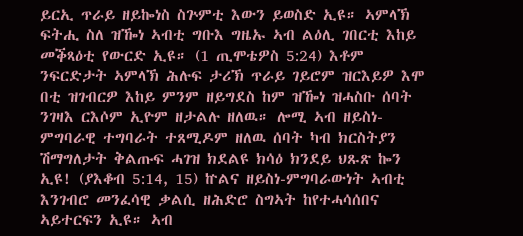ይርኢ ጥራይ ዘይኰነስ ስጕምቲ እውን ይወስድ ኢዩ። ኣምላኽ ፍትሒ ስለ ዝዀነ ኣብቲ ግቡእ ግዜኡ ኣብ ልዕሊ ገበርቲ እከይ መቕጻዕቲ የውርድ ኢዩ። (1 ጢሞቴዎስ 5:24) እቶም ንፍርድታት ኣምላኽ ሕሉፍ ታሪኽ ጥራይ ገይሮም ዝርእይዎ እሞ በቲ ዝገብርዎ እከይ ምንም ዘይግደስ ከም ዝዀነ ዝሓስቡ ሰባት ንገዛእ ርእሶም ኢዮም ዘታልሉ ዘለዉ። ሎሚ ኣብ ዘይስነ-ምግባራዊ ተግባራት ተጸሚዶም ዘለዉ ሰባት ካብ ክርስትያን ሽማግለታት ቅልጡፍ ሓገዝ ክደልዩ ክሳዕ ክንደይ ህጹጽ ኰን ኢዩ! (ያእቆብ 5:14, 15) ኵልና ዘይስነ-ምግባራውነት ኣብቲ እንገብሮ መንፈሳዊ ቃልሲ ዘሕድሮ ስግኣት ከየተሓሳሰበና ኣይተርፍን ኢዩ። ኣብ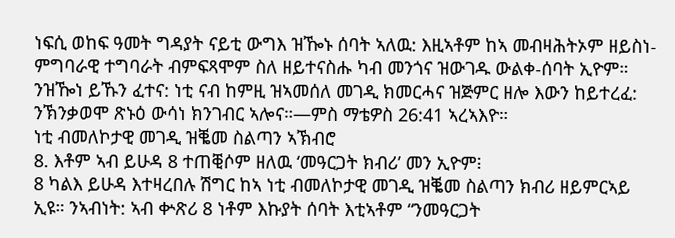ነፍሲ ወከፍ ዓመት ግዳያት ናይቲ ውግእ ዝዀኑ ሰባት ኣለዉ: እዚኣቶም ከኣ መብዛሕትኦም ዘይስነ-ምግባራዊ ተግባራት ብምፍጻሞም ስለ ዘይተናስሑ ካብ መንጎና ዝውገዱ ውልቀ-ሰባት ኢዮም። ንዝዀነ ይኹን ፈተና: ነቲ ናብ ከምዚ ዝኣመሰለ መገዲ ክመርሓና ዝጅምር ዘሎ እውን ከይተረፈ: ንኽንቃወሞ ጽኑዕ ውሳነ ክንገብር ኣሎና።—ምስ ማቴዎስ 26:41 ኣረኣእዮ።
ነቲ ብመለኮታዊ መገዲ ዝቘመ ስልጣን ኣኽብሮ
8. እቶም ኣብ ይሁዳ 8 ተጠቒሶም ዘለዉ ‘መዓርጋት ክብሪ’ መን ኢዮም፧
8 ካልእ ይሁዳ እተዛረበሉ ሽግር ከኣ ነቲ ብመለኮታዊ መገዲ ዝቘመ ስልጣን ክብሪ ዘይምርኣይ ኢዩ። ንኣብነት: ኣብ ቍጽሪ 8 ነቶም እኩያት ሰባት እቲኣቶም “ንመዓርጋት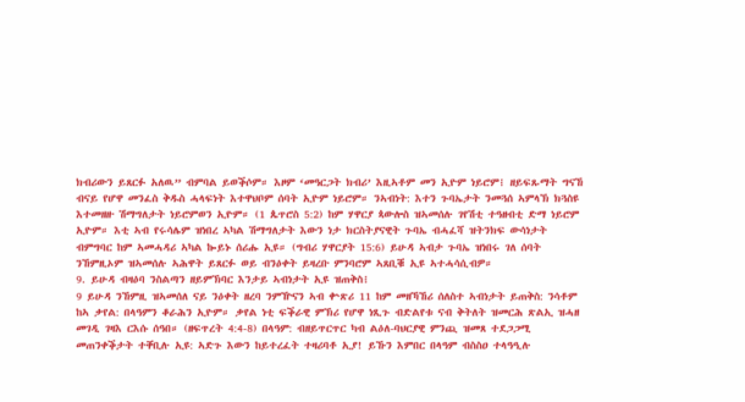ክብሪውን ይጸርፉ አለዉ” ብምባል ይወቕሶም። እዞም ‘መዓርጋት ክብሪ’ እዚኣቶም መን ኢዮም ነይሮም፧ ዘይፍጹማት ግናኸ ብናይ የሆዋ መንፈስ ቅዱስ ሓላፍነት እተዋህቦም ሰባት ኢዮም ነይሮም። ንኣብነት: እተን ጉባኤታት ንመጓሰ ኣምላኽ ክጓስዩ እተመዘዙ ሽማግለታት ነይሮምወን ኢዮም። (1 ጴጥሮስ 5:2) ከም ሃዋርያ ጳውሎስ ዝኣመሰሉ ገየሽቲ ተዓዘብቲ ድማ ነይሮም ኢዮም። እቲ ኣብ የሩሳሌም ዝነበረ ኣካል ሽማግለታት እውን ነታ ክርስትያናዊት ጉባኤ ብሓፈሻ ዝትንክፍ ውሳነታት ብምግባር ከም ኣመሓዳሪ ኣካል ኰይኑ ሰሪሑ ኢዩ። (ግብሪ ሃዋርያት 15:6) ይሁዳ ኣብታ ጉባኤ ዝነበሩ ገለ ሰባት ንኸምዚኦም ዝኣመሰሉ ኣሕዋት ይጸርፉ ወይ ብንዕቀት ይዛረቡ ምንባሮም ኣጸቢቑ ኢዩ ኣተሓሳሲብዎ።
9. ይሁዳ ብዛዕባ ንስልጣን ዘይምኽባር እንታይ ኣብነታት ኢዩ ዝጠቅስ፧
9 ይሁዳ ንኸምዚ ዝኣመሰለ ናይ ንዕቀት ዘረባ ንምዅናን ኣብ ቍጽሪ 11 ከም መዘኻኸሪ ሰለስተ ኣብነታት ይጠቅስ: ንሳቶም ከኣ ቃየል: በላዓምን ቆራሕን ኢዮም። ቃየል ነቲ ፍቕራዊ ምኽሪ የሆዋ ነጺጉ ብድልየቱ ናብ ቅትለት ዝመርሕ ጽልኢ ዝሓዘ መገዲ ገዛእ ርእሱ ሰዓበ። (ዘፍጥረት 4:4-8) በላዓም: ብዘይጥርጥር ካብ ልዕለ-ባህርያዊ ምንጪ ዝመጸ ተደጋጋሚ መጠንቀቕታት ተቐቢሉ ኢዩ: ኣድጉ እውን ከይተረፈት ተዛሪባቶ ኢያ! ይኹን እምበር በላዓም ብስስዐ ተላዓዒሉ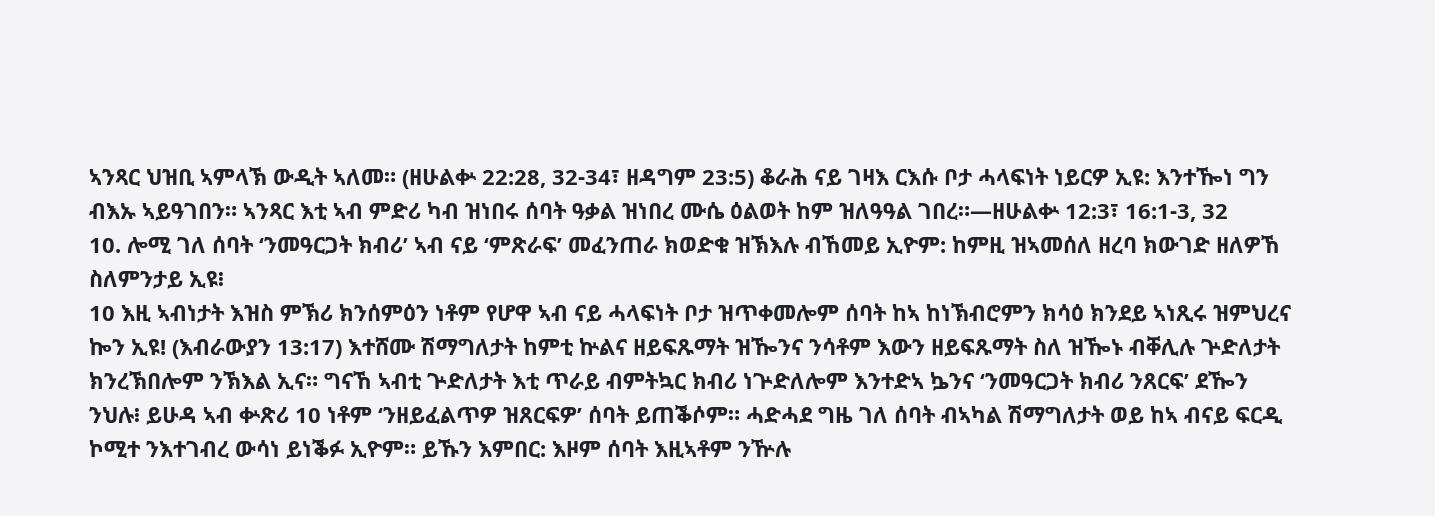ኣንጻር ህዝቢ ኣምላኽ ውዲት ኣለመ። (ዘሁልቍ 22:28, 32-34፣ ዘዳግም 23:5) ቆራሕ ናይ ገዛእ ርእሱ ቦታ ሓላፍነት ነይርዎ ኢዩ: እንተዀነ ግን ብእኡ ኣይዓገበን። ኣንጻር እቲ ኣብ ምድሪ ካብ ዝነበሩ ሰባት ዓቃል ዝነበረ ሙሴ ዕልወት ከም ዝለዓዓል ገበረ።—ዘሁልቍ 12:3፣ 16:1-3, 32
10. ሎሚ ገለ ሰባት ‘ንመዓርጋት ክብሪ’ ኣብ ናይ ‘ምጽራፍ’ መፈንጠራ ክወድቁ ዝኽእሉ ብኸመይ ኢዮም: ከምዚ ዝኣመሰለ ዘረባ ክውገድ ዘለዎኸ ስለምንታይ ኢዩ፧
10 እዚ ኣብነታት እዝስ ምኽሪ ክንሰምዕን ነቶም የሆዋ ኣብ ናይ ሓላፍነት ቦታ ዝጥቀመሎም ሰባት ከኣ ከነኽብሮምን ክሳዕ ክንደይ ኣነጺሩ ዝምህረና ኰን ኢዩ! (እብራውያን 13:17) እተሸሙ ሽማግለታት ከምቲ ኵልና ዘይፍጹማት ዝዀንና ንሳቶም እውን ዘይፍጹማት ስለ ዝዀኑ ብቐሊሉ ጕድለታት ክንረኽበሎም ንኽእል ኢና። ግናኸ ኣብቲ ጕድለታት እቲ ጥራይ ብምትኳር ክብሪ ነጕድለሎም እንተድኣ ኴንና ‘ንመዓርጋት ክብሪ ንጸርፍ’ ደዀን ንህሉ፧ ይሁዳ ኣብ ቍጽሪ 10 ነቶም ‘ንዘይፈልጥዎ ዝጸርፍዎ’ ሰባት ይጠቕሶም። ሓድሓደ ግዜ ገለ ሰባት ብኣካል ሽማግለታት ወይ ከኣ ብናይ ፍርዲ ኮሚተ ንእተገብረ ውሳነ ይነቕፉ ኢዮም። ይኹን እምበር: እዞም ሰባት እዚኣቶም ንዅሉ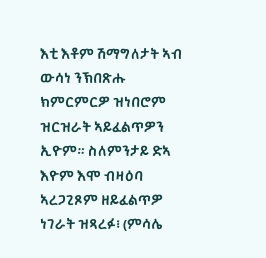እቲ እቶም ሽማግለታት ኣብ ውሳነ ንኽበጽሑ ክምርምርዎ ዝነበሮም ዝርዝራት ኣይፈልጥዎን ኢዮም። ስለምንታይ ድኣ እዮም እሞ ብዛዕባ ኣረጋጊጾም ዘይፈልጥዎ ነገራት ዝጻረፉ፧ (ምሳሌ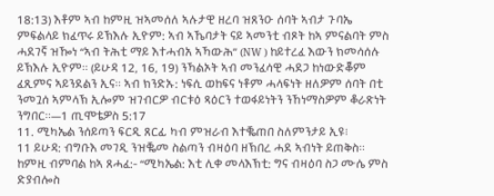18:13) እቶም ኣብ ከምዚ ዝኣመሰለ ኣሉታዊ ዘረባ ዝጸንዑ ሰባት ኣብታ ጉባኤ ምፍልላይ ክፈጥሩ ይኽእሉ ኢዮም: ኣብ ኣኼባታት ናይ ኣመንቲ ብጾት ከኣ ምናልባት ምስ ሓደገኛ ዝዀነ “ኣብ ትሕቲ ማይ እተሓብአ ኣኻውሕ” (NW ) ከይተረፈ እውን ክመሳሰሉ ይኽእሉ ኢዮም። (ይሁዳ 12, 16, 19) ንኻልኦት ኣብ መንፈሳዊ ሓደጋ ከነውድቖም ፈጺምና ኣይንደልን ኢና። ኣብ ክንድኡ: ነፍሲ ወከፍና ነቶም ሓላፍነት ዘለዎም ሰባት በቲ ንመጓሰ ኣምላኽ ኢሎም ዝገብርዎ ብርቱዕ ጻዕርን ተወፋይነትን ንኸነማስዎም ቆራጽነት ንግበር።—1 ጢሞቴዎስ 5:17
11. ሚካኤል ንሰይጣን ፍርዲ ጸርፊ ካብ ምዝራብ እተቘጠበ ስለምንታይ ኢዩ፧
11 ይሁዳ: ብግቡእ መገዲ ንዝቘመ ስልጣን ብዛዕባ ዘኽበረ ሓደ ኣብነት ይጠቅስ። ከምዚ ብምባል ከኣ ጸሓፈ:- “ሚካኤል: እቲ ሊቀ መላእኽቲ: ግና ብዛዕባ ስጋ ሙሴ ምስ ድያብሎስ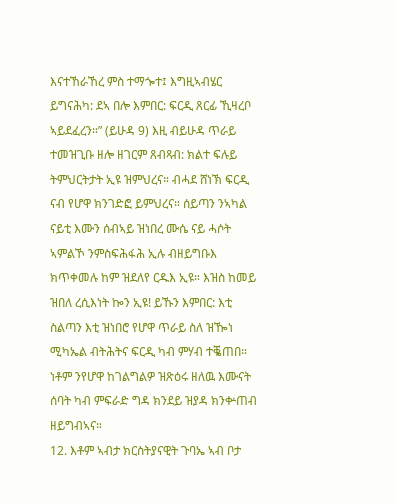እናተኸራኸረ ምስ ተማጐተ፤ እግዚኣብሄር ይግናሕካ: ደኣ በሎ እምበር: ፍርዲ ጸርፊ ኺዛረቦ ኣይደፈረን።” (ይሁዳ 9) እዚ ብይሁዳ ጥራይ ተመዝጊቡ ዘሎ ዘገርም ጸብጻብ: ክልተ ፍሉይ ትምህርትታት ኢዩ ዝምህረና። ብሓደ ሸነኽ ፍርዲ ናብ የሆዋ ክንገድፎ ይምህረና። ሰይጣን ንኣካል ናይቲ እሙን ሰብኣይ ዝነበረ ሙሴ ናይ ሓሶት ኣምልኾ ንምስፍሕፋሕ ኢሉ ብዘይግቡእ ክጥቀመሉ ከም ዝደለየ ርዱእ ኢዩ። እዝስ ከመይ ዝበለ ረሲእነት ኰን ኢዩ! ይኹን እምበር: እቲ ስልጣን እቲ ዝነበሮ የሆዋ ጥራይ ስለ ዝዀነ ሚካኤል ብትሕትና ፍርዲ ካብ ምሃብ ተቘጠበ። ነቶም ንየሆዋ ከገልግልዎ ዝጽዕሩ ዘለዉ እሙናት ሰባት ካብ ምፍራድ ግዳ ክንደይ ዝያዳ ክንቍጠብ ዘይግብኣና።
12. እቶም ኣብታ ክርስትያናዊት ጉባኤ ኣብ ቦታ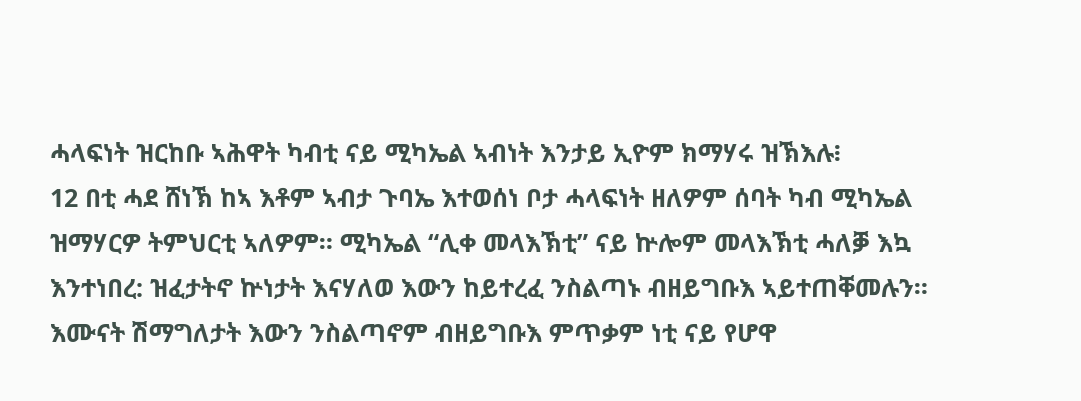ሓላፍነት ዝርከቡ ኣሕዋት ካብቲ ናይ ሚካኤል ኣብነት እንታይ ኢዮም ክማሃሩ ዝኽእሉ፧
12 በቲ ሓደ ሸነኽ ከኣ እቶም ኣብታ ጉባኤ እተወሰነ ቦታ ሓላፍነት ዘለዎም ሰባት ካብ ሚካኤል ዝማሃርዎ ትምህርቲ ኣለዎም። ሚካኤል “ሊቀ መላእኽቲ” ናይ ኵሎም መላእኽቲ ሓለቓ እኳ እንተነበረ: ዝፈታትኖ ኵነታት እናሃለወ እውን ከይተረፈ ንስልጣኑ ብዘይግቡእ ኣይተጠቐመሉን። እሙናት ሽማግለታት እውን ንስልጣኖም ብዘይግቡእ ምጥቃም ነቲ ናይ የሆዋ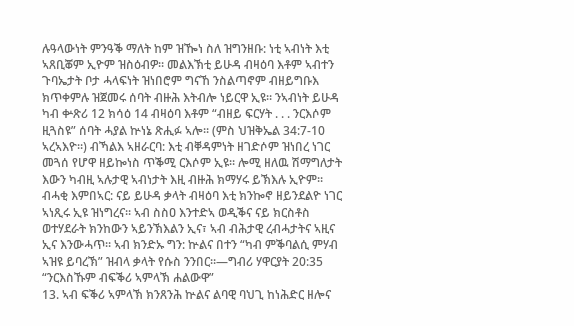ሉዓላውነት ምንዓቕ ማለት ከም ዝዀነ ስለ ዝግንዘቡ: ነቲ ኣብነት እቲ ኣጸቢቖም ኢዮም ዝስዕብዎ። መልእኽቲ ይሁዳ ብዛዕባ እቶም ኣብተን ጉባኤታት ቦታ ሓላፍነት ዝነበሮም ግናኸ ንስልጣኖም ብዘይግቡእ ክጥቀምሉ ዝጀመሩ ሰባት ብዙሕ እትብሎ ነይርዋ ኢዩ። ንኣብነት ይሁዳ ካብ ቍጽሪ 12 ክሳዕ 14 ብዛዕባ እቶም “ብዘይ ፍርሃት . . . ንርእሶም ዚጓስዩ” ሰባት ሓያል ኵነኔ ጽሒፉ ኣሎ። (ምስ ህዝቅኤል 34:7-10 ኣረኣእዮ።) ብኻልእ ኣዘራርባ: እቲ ብቐዳምነት ዘገድሶም ዝነበረ ነገር መጓሰ የሆዋ ዘይኰነስ ጥቕሚ ርእሶም ኢዩ። ሎሚ ዘለዉ ሽማግለታት እውን ካብዚ ኣሉታዊ ኣብነታት እዚ ብዙሕ ክማሃሩ ይኽእሉ ኢዮም። ብሓቂ እምበኣር: ናይ ይሁዳ ቃላት ብዛዕባ እቲ ክንኰኖ ዘይንደልዮ ነገር ኣነጺሩ ኢዩ ዝነግረና። ኣብ ስስዐ እንተድኣ ወዲቕና ናይ ክርስቶስ ወተሃደራት ክንከውን ኣይንኽእልን ኢና፣ ኣብ ብሕታዊ ረብሓታትና ኣዚና ኢና እንውሓጥ። ኣብ ክንድኡ ግን: ኵልና በተን “ካብ ምቕባልሲ ምሃብ ኣዝዩ ይባረኽ” ዝብላ ቃላት የሱስ ንንበር።—ግብሪ ሃዋርያት 20:35
“ንርእስኹም ብፍቕሪ ኣምላኽ ሐልውዋ”
13. ኣብ ፍቕሪ ኣምላኽ ክንጸንሕ ኵልና ልባዊ ባህጊ ከነሕድር ዘሎና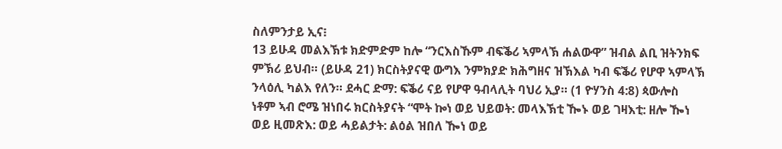ስለምንታይ ኢና፧
13 ይሁዳ መልእኽቱ ክድምድም ከሎ “ንርእስኹም ብፍቕሪ ኣምላኽ ሐልውዋ” ዝብል ልቢ ዝትንክፍ ምኽሪ ይህብ። (ይሁዳ 21) ክርስትያናዊ ውግእ ንምክያድ ክሕግዘና ዝኽእል ካብ ፍቕሪ የሆዋ ኣምላኽ ንላዕሊ ካልእ የለን። ደሓር ድማ: ፍቕሪ ናይ የሆዋ ዓብላሊት ባህሪ ኢያ። (1 ዮሃንስ 4:8) ጳውሎስ ነቶም ኣብ ሮሜ ዝነበሩ ክርስትያናት “ሞት ኰነ ወይ ህይወት: መላእኽቲ ዀኑ ወይ ገዛእቲ: ዘሎ ዀነ ወይ ዚመጽእ: ወይ ሓይልታት: ልዕል ዝበለ ዀነ ወይ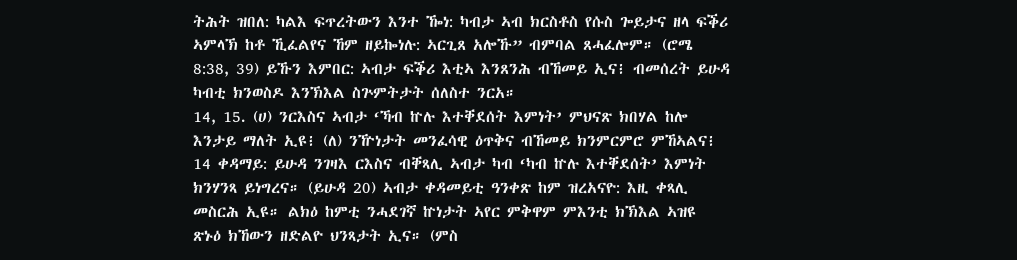ትሕት ዝበለ: ካልእ ፍጥረትውን እንተ ዀነ: ካብታ ኣብ ክርስቶስ የሱስ ጐይታና ዘላ ፍቕሪ ኣምላኽ ከቶ ኺፈልየና ኸም ዘይኰነሉ: ኣርጊጸ አሎኹ” ብምባል ጸሓፈሎም። (ሮሜ 8:38, 39) ይኹን እምበር: ኣብታ ፍቕሪ እቲኣ እንጸንሕ ብኸመይ ኢና፧ ብመሰረት ይሁዳ ካብቲ ክንወስዶ እንኽእል ስጕምትታት ሰለስተ ንርአ።
14, 15. (ሀ) ንርእስና ኣብታ ‘ኻብ ኵሉ እተቐደሰት እምነት’ ምህናጽ ክበሃል ከሎ እንታይ ማለት ኢዩ፧ (ለ) ንዅነታት መንፈሳዊ ዕጥቅና ብኸመይ ክንምርምሮ ምኸኣልና፧
14 ቀዳማይ: ይሁዳ ንገዛእ ርእስና ብቐጻሊ ኣብታ ካብ ‘ካብ ኵሉ እተቐደሰት’ እምነት ክንሃንጻ ይነግረና። (ይሁዳ 20) ኣብታ ቀዳመይቲ ዓንቀጽ ከም ዝረአናዮ: እዚ ቀጻሊ መስርሕ ኢዩ። ልክዕ ከምቲ ንሓደገኛ ኵነታት ኣየር ምቅዋም ምእንቲ ክኽእል ኣዝዩ ጽኑዕ ክኸውን ዘድልዮ ህንጻታት ኢና። (ምስ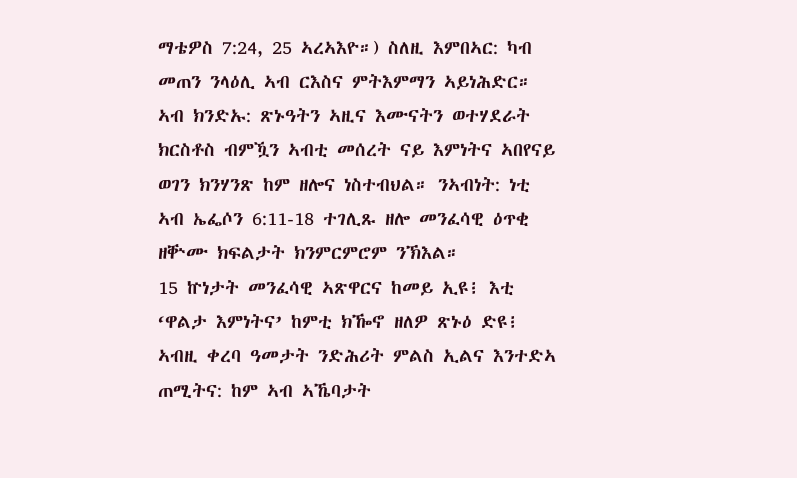ማቴዎስ 7:24, 25 ኣረኣእዮ።) ስለዚ እምበኣር: ካብ መጠን ንላዕሊ ኣብ ርእስና ምትእምማን ኣይነሕድር። ኣብ ክንድኡ: ጽኑዓትን ኣዚና እሙናትን ወተሃደራት ክርስቶስ ብምዃን ኣብቲ መሰረት ናይ እምነትና ኣበየናይ ወገን ክንሃንጽ ከም ዘሎና ነስተብህል። ንኣብነት: ነቲ ኣብ ኤፌሶን 6:11-18 ተገሊጹ ዘሎ መንፈሳዊ ዕጥቂ ዘቝሙ ክፍልታት ክንምርምሮም ንኽእል።
15 ኵነታት መንፈሳዊ ኣጽዋርና ከመይ ኢዩ፧ እቲ ‘ዋልታ እምነትና’ ከምቲ ክዀኖ ዘለዎ ጽኑዕ ድዩ፧ ኣብዚ ቀረባ ዓመታት ንድሕሪት ምልስ ኢልና እንተድኣ ጠሚትና: ከም ኣብ ኣኼባታት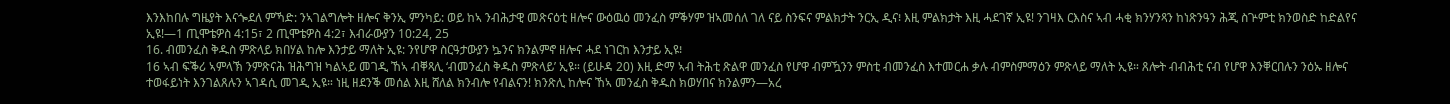እንእከበሉ ግዜያት እናጐደለ ምኻድ: ንኣገልግሎት ዘሎና ቅንኢ ምንካይ: ወይ ከኣ ንብሕታዊ መጽናዕቲ ዘሎና ውዕዉዕ መንፈስ ምቕሃም ዝኣመሰለ ገለ ናይ ስንፍና ምልክታት ንርኢ ዲና፧ እዚ ምልክታት እዚ ሓደገኛ ኢዩ! ንገዛእ ርእስና ኣብ ሓቂ ክንሃንጻን ከነጽንዓን ሕጂ ስጕምቲ ክንወስድ ከድልየና ኢዩ!—1 ጢሞቴዎስ 4:15፣ 2 ጢሞቴዎስ 4:2፣ እብራውያን 10:24, 25
16. ብመንፈስ ቅዱስ ምጽላይ ክበሃል ከሎ እንታይ ማለት ኢዩ: ንየሆዋ ስርዓታውያን ኴንና ክንልምኖ ዘሎና ሓደ ነገርከ እንታይ ኢዩ፧
16 ኣብ ፍቕሪ ኣምላኽ ንምጽናሕ ዝሕግዝ ካልኣይ መገዲ ኸኣ ብቐጻሊ ‘ብመንፈስ ቅዱስ ምጽላይ’ ኢዩ። (ይሁዳ 20) እዚ ድማ ኣብ ትሕቲ ጽልዋ መንፈስ የሆዋ ብምዃንን ምስቲ ብመንፈስ እተመርሐ ቃሉ ብምስምማዕን ምጽላይ ማለት ኢዩ። ጸሎት ብብሕቲ ናብ የሆዋ እንቐርበሉን ንዕኡ ዘሎና ተወፋይነት እንገልጸሉን ኣገዳሲ መገዲ ኢዩ። ነዚ ዘደንቕ መሰል እዚ ሸለል ክንብሎ የብልናን! ክንጽሊ ከሎና ኸኣ መንፈስ ቅዱስ ክወሃበና ክንልምን—አረ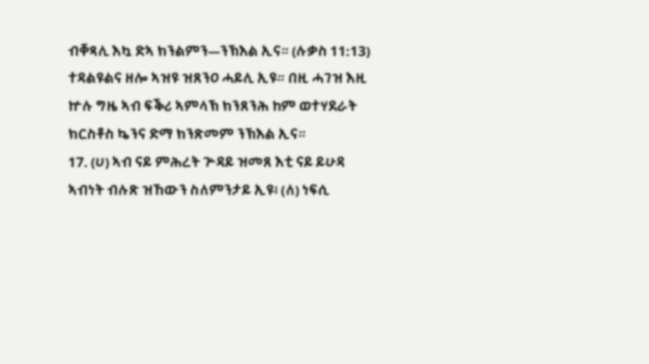ብቐጻሊ እኳ ድኣ ክንልምን—ንኽእል ኢና። (ሉቃስ 11:13) ተዳልዩልና ዘሎ ኣዝዩ ዝጸንዐ ሓይሊ ኢዩ። በዚ ሓገዝ እዚ ኵሉ ግዜ ኣብ ፍቕሪ ኣምላኽ ክንጸንሕ ከም ወተሃደራት ክርስቶስ ኴንና ድማ ክንጽመም ንኽእል ኢና።
17. (ሀ) ኣብ ናይ ምሕረት ጕዳይ ዝመጸ እቲ ናይ ይሁዳ ኣብነት ብሉጽ ዝኸውን ስለምንታይ ኢዩ፧ (ለ) ነፍሲ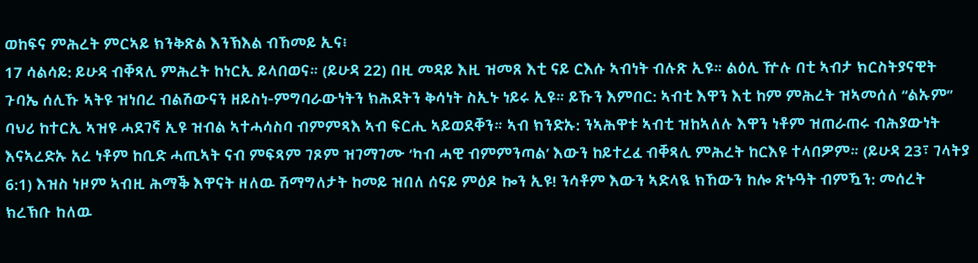ወከፍና ምሕረት ምርኣይ ክንቅጽል እንኽእል ብኸመይ ኢና፧
17 ሳልሳይ: ይሁዳ ብቐጻሊ ምሕረት ከነርኢ ይላበወና። (ይሁዳ 22) በዚ መዳይ እዚ ዝመጸ እቲ ናይ ርእሱ ኣብነት ብሉጽ ኢዩ። ልዕሊ ዅሉ በቲ ኣብታ ክርስትያናዊት ጉባኤ ሰሊኹ ኣትዩ ዝነበረ ብልሽውናን ዘይስነ-ምግባራውነትን ክሕደትን ቅሳነት ስኢኑ ነይሩ ኢዩ። ይኹን እምበር: ኣብቲ እዋን እቲ ከም ምሕረት ዝኣመሰለ “ልኡም” ባህሪ ከተርኢ ኣዝዩ ሓደገኛ ኢዩ ዝብል ኣተሓሳስባ ብምምጻእ ኣብ ፍርሒ ኣይወደቐን። ኣብ ክንድኡ: ንኣሕዋቱ ኣብቲ ዝከኣለሉ እዋን ነቶም ዝጠራጠሩ ብሕያውነት እናኣረድኡ አረ ነቶም ከቢድ ሓጢኣት ናብ ምፍጻም ገጾም ዝገማገሙ ‘ካብ ሓዊ ብምምንጣል’ እውን ከይተረፈ ብቐጻሊ ምሕረት ከርእዩ ተላበዎም። (ይሁዳ 23፣ ገላትያ 6:1) እዝስ ነዞም ኣብዚ ሕማቕ እዋናት ዘለዉ ሽማግለታት ከመይ ዝበለ ሰናይ ምዕዶ ኰን ኢዩ! ንሳቶም እውን ኣድላዪ ክኸውን ከሎ ጽኑዓት ብምዃን: መሰረት ክረኽቡ ከለዉ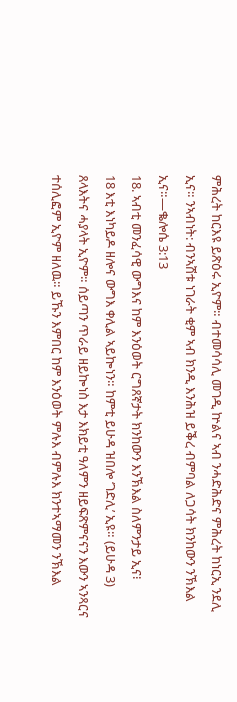ምሕረት ከርእዩ ይጽዕሩ ኢዮም። ብተመሳሳሊ መገዲ ኵልና ኣብ ንሓድሕድና ምሕረት ከነርኢ ንደሊ ኢና። ንኣብነት: ብንኣሽቱ ነገራት ቂም ኣብ ክንዲ እንሕዝ ይቕረ ብምባል ለጋሳት ክንከውን ንኽእል ኢና።—ቈሎሴ 3:13
18. ኣብቲ መንፈሳዊ ውግእና ከም እንዕወት ርግጸኛታት ክንከውን እንኽእል ስለምንታይ ኢና፧
18 እቲ እነካይዶ ዘሎና ውግእ ቀሊል ኣይኰነን። ከምቲ ይሁዳ ዝበሎ ‘ገድሊ’ ኢዩ። (ይሁዳ 3) ጸላእትና ሓያላት ኢዮም። ሰይጣን ጥራይ ዘይኰነስ እታ እክይቲ ዓለምን ዘይፍጽምናናን እውን ኣንጻርና ተሰሊፎም ኢዮም ዘለዉ። ይኹን እምበር ከም እንዕወት ምሉእ ብምሉእ ክንተኣማመን ንኽእል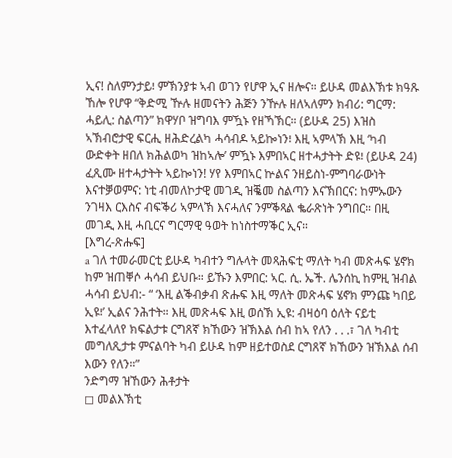ኢና! ስለምንታይ፧ ምኽንያቱ ኣብ ወገን የሆዋ ኢና ዘሎና። ይሁዳ መልእኽቱ ክዓጹ ኸሎ የሆዋ “ቅድሚ ዅሉ ዘመናትን ሕጅን ንዅሉ ዘለኣለምን ክብሪ: ግርማ: ሓይሊ: ስልጣን” ክዋሃቦ ዝግባእ ምዃኑ የዘኻኽር። (ይሁዳ 25) እዝስ ኣኽብሮታዊ ፍርሒ ዘሕድረልካ ሓሳብዶ ኣይኰነን፧ እዚ ኣምላኽ እዚ ‘ካብ ውድቀት ዘበለ ክሕልወካ ዝከኣሎ’ ምዃኑ እምበኣር ዘተሓታትት ድዩ፧ (ይሁዳ 24) ፈጺሙ ዘተሓታትት ኣይኰነን! ሃየ እምበኣር ኵልና ንዘይስነ-ምግባራውነት እናተቓወምና: ነቲ ብመለኮታዊ መገዲ ዝቘመ ስልጣን እናኽበርና: ከምኡውን ንገዛእ ርእስና ብፍቕሪ ኣምላኽ እናሓለና ንምቕጻል ቈራጽነት ንግበር። በዚ መገዲ እዚ ሓቢርና ግርማዊ ዓወት ከነስተማቕር ኢና።
[እግረ-ጽሑፍ]
a ገለ ተመራመርቲ ይሁዳ ካብተን ግሉላት መጻሕፍቲ ማለት ካብ መጽሓፍ ሄኖክ ከም ዝጠቐሶ ሓሳብ ይህቡ። ይኹን እምበር: ኣር. ሲ. ኤች. ሌንሰኪ ከምዚ ዝብል ሓሳብ ይህብ:- “ ‘እዚ ልቕብቃብ ጽሑፍ እዚ ማለት መጽሓፍ ሄኖክ ምንጩ ካበይ ኢዩ፧’ ኢልና ንሕተት። እዚ መጽሓፍ እዚ ወሰኽ ኢዩ: ብዛዕባ ዕለት ናይቲ እተፈላለየ ክፍልታቱ ርግጸኛ ክኸውን ዝኽእል ሰብ ከኣ የለን . . .፣ ገለ ካብቲ መግለጺታቱ ምናልባት ካብ ይሁዳ ከም ዘይተወስደ ርግጸኛ ክኸውን ዝኽእል ሰብ እውን የለን።”
ንድግማ ዝኸውን ሕቶታት
◻ መልእኽቲ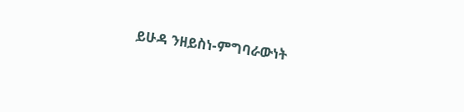ይሁዳ ንዘይስነ-ምግባራውነት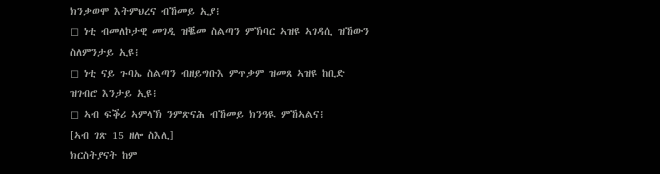ክንቃወሞ እትምህረና ብኸመይ ኢያ፧
◻ ነቲ ብመለኮታዊ መገዲ ዝቘመ ስልጣን ምኽባር ኣዝዩ ኣገዳሲ ዝኸውን ስለምንታይ ኢዩ፧
◻ ነቲ ናይ ጉባኤ ስልጣን ብዘይግቡእ ምጥቃም ዝመጸ ኣዝዩ ከቢድ ዝገብሮ እንታይ ኢዩ፧
◻ ኣብ ፍቕሪ ኣምላኽ ንምጽናሕ ብኸመይ ክንዓዪ ምኸኣልና፧
[ኣብ ገጽ 15 ዘሎ ስእሊ]
ክርስትያናት ከም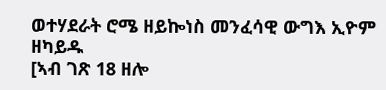ወተሃደራት ሮሜ ዘይኰነስ መንፈሳዊ ውግእ ኢዮም ዘካይዱ
[ኣብ ገጽ 18 ዘሎ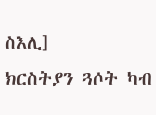ስእሊ]
ክርስትያን ጓሶት ካብ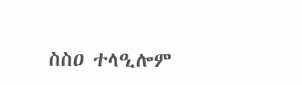ስስዐ ተላዒሎም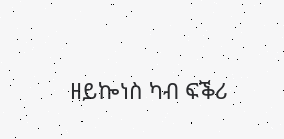ዘይኰነስ ካብ ፍቕሪ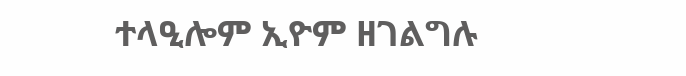ተላዒሎም ኢዮም ዘገልግሉ